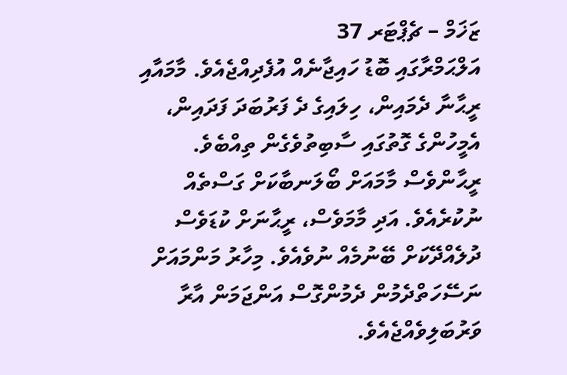ޒަޚަމް – ޗެޕްޓަރ 37
އަލްޙަމްރާގައި ބޮޑު ހައިޖާނެއް އުފެދިއްޖެއެވެ. މާމައާއި ރީޙާނާ ދެމައިން، ހިލައިގެ ދެ ފަރުބަދަ ފަދައިން، އެމީހުންގެ ގޮތުގައި ސާބިތުވެގެން ތިއްބެވެ. ރީޙާންވެސް މާމައަށް ބޯލަނބާކަށް ގަސްތެއް ނުކުރެއެވެ. އަދި މާމަވެސް، ރީޙާނަށް ކުޑަވެސް ދުލެއްދޭކަށް ބޭނުމެއް ނުވެއެވެ. މިހާރު މަންމައަށް ނަސޭހަތްދެމުން ދެމުންގޮސް އަންޖަމަން އާރާ ވަރުބަލިވެއްޖެއެވެ.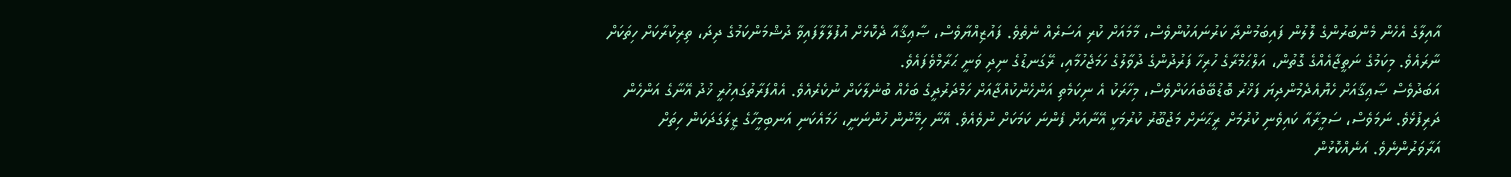އާއިލާގެ އެހެން މެންބަރުންގެ ލޮލުން ފައިބަމުންދާ ކަރުނައަކުންވެސް، މާމައަށް ކުރި އަސަރެއް ނެތެވެ. ފައުޒިއްޔާވެސް، ޞާޢިޤާއާ ދެކޮޅަށް އުފުލާލާފައިވާ ދުޝްމަންކަމުގެ ދިދަ، ތިރިކުރާކަށް ހިތަކަށް ނާރައެވެ. މިކަމުގެ ނަތީޖާއެއްގެ ގޮތުން، އަލްޙަމްރާގެ ހުރިހާ ފަރުދުންގެ ދުވާލުގެ ހަމަޖެހުމާއި، ރޭގަނޑުގެ ނިދި ވަނީ ޙަރާމްވެފައެވެ.
އަބަދުވެސް ޞާޢިޤާއަށް ހެޔޮއެދެމުންދިޔަ ފަޚްރު ބޮޑުބޭބެއަކަށްވެސް، މިހާރަކު އެ ނިކަމެތި އަންހެންކުއްޖާއަށް ހަމްދަރުދީގެ ބަހެއް ބުނެލާކަށް ނުކެރެއެވެ. އެއްފަރާތުގައިހުރީ ޚުދު އޭނާގެ އަންހެން ދަރިފުޅެވެ. ނަމަވެސް، ސަމީރާއާ ކައިވެނި ކުރުމަށް ރީޙާނަށް މަޖުބޫރު ކުރުމަކީ އޭނާއަށް ފެންނަ ކަމަކަށް ނުވެއެވެ. އޭނާ ހިމޭނުން ހުންނަނީ، ހަމައެކަނި އަނބިމީހާގެ ޒީލަގަދަކަން ހިތަށް އަރާވަރުންނެވެ. އަނެއްކޮޅުން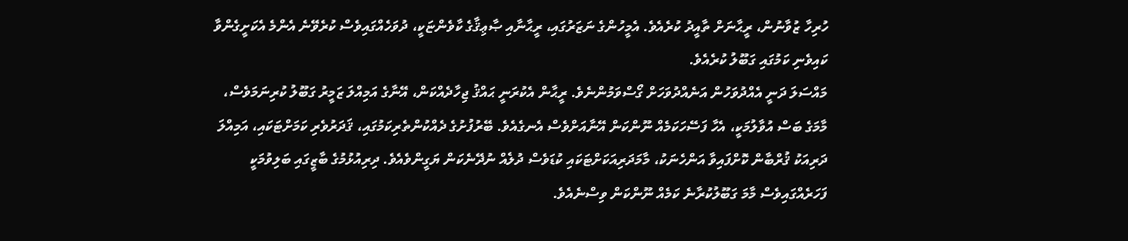ހުރިހާ ޒުވާނުން، ރީޙާނަށް ތާއީދު ކުރެއެވެ. އެމީހުންގެ ނަޒަރުގައި، ރީޙާނާއި ޞާޢިޤާގެ ކާވެންޏަކީ، ދުވަހެއްގައިވެސް ކުރެވޭނެ އެންމެ އެކަށީގެންވާ ކައިވެނި ކަމުގައި ގަބޫލު ކުރެއެވެ.
މައްސަލަ ދަނީ އެއްދުވަހުން އަނެއްދުވަހަށް ގޯސްވަމުންނެވެ. ރީޙާން އެކުރަނީ ޙައްޤު ޖިހާދެއްކަން، އޭނާގެ އަމިއްލަ ޒަމީރު ގަބޫލު ކުރިނަމަވެސް، މާމަގެ ބަސް އުވާލުމަކީ، އެހާ ފަސޭހަކަމެއް ނޫންކަން އޭނާއަށްވެސް އެނގެއެވެ. ބޭރުފުށުގެ ދެއްކުންތެރިކަމުގައި، ޤަދަރުވެރި ކަމަށްޓަކައި، އަމިއްލަ ދަރިއަކު ޤުރްބާން ކޮށްފައިވާ އަންހެނަކު، މާމަދަރިއަކަށްޓަކައި ކުޑަވެސް ދުލެއް ނުދޭނެކަން ޔަގީންވެއެވެ. ދިރިއުޅުމުގެ ބާޒީގައި ބަލިވުމަކީ ފަހަރެއްގައިވެސް މާމަ ގަބޫލުކުރާނެ ކަމެއް ނޫންކަން ވިސްނެއެވެ.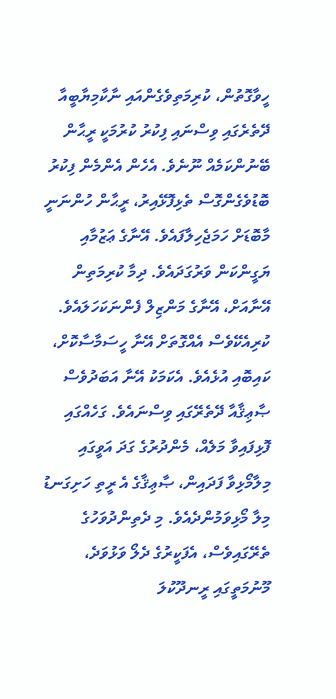ހީވާގޮތުން، ކުރިމަތިވެގެންއައި ނާކާމިޔާބީއާ ދޭތެރެގައި ވިސްނައި ފިކުރު ކުރުމަކީ ރީޙާން ބޭނުންކަމެއް ނޫނެވެ. އެހެން އެންމެން ފިކުރު ބޮޑުވެގެންގޮސް ތެޅިފޮޅޭއިރު، ރީޙާން ހުންނަނީ މާބޮޑަށް ހަމަޖެހިލާފައެވެ. އޭނާގެ ޢަޒުމާއި ޔަގީންކަން ވަރުގަދައެވެ. ދިމާ ކުރިމަތިން އޭނާއަށް، އޭނާގެ މަންޒިލް ފެންނަކަހަލައެވެ. ކުރިއެކޭވެސް އެއްގޮތަށް އޭނާ ހީސަމާސާކޮށް، ކައިބޮއި އުޅެއެވެ. އެކަމަކު އޭނާ އަބަދުވެސް ޞާޢިޤާއާ ދޭތެރޭގައި ވިސްނައެވެ. ގަހެއްގައި ފޮޅިފައިވާ މަލެއް، މެންދުރުގެ ގަދަ އަވީގައި މިލާމޯޅިވާ ފަދައިން، ޞާޢިޤާގެ އެ ރީތި ހަށިގަނޑު މިލާ މޯޅިވަމުންދެއެވެ. މި ދެތިންދުވަހުގެ ތެރޭގައިވެސް، އެފަކީރުގެ ދެލޯ ވަޅުވަދެ، މޫނުމަތީގައި ރީނދޫކުލަ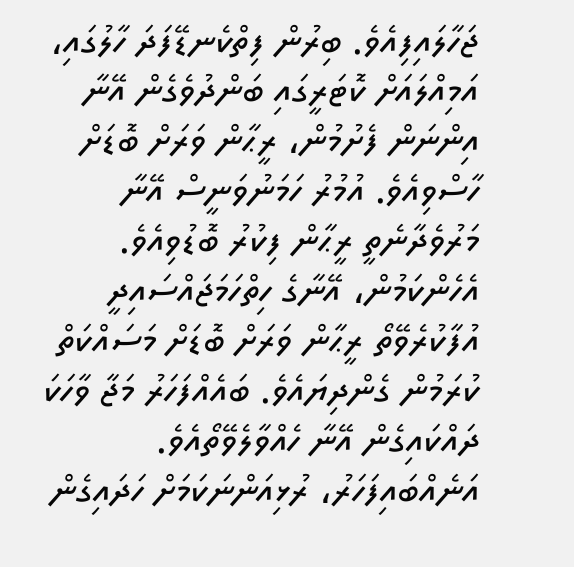ޖަހާލައިފިއެވެ. ބިރުން ފިތްކެނޑޭފަދަ ހާލުގައި، އަމިއްލައަށް ކޮޓަރީގައި ބަންދުވެގެން އޭނާ އިންނަން ފެށުމުން، ރީޙާން ވަރަށް ބޮޑަށް ހާސްވިއެވެ. އުމުރު ހަމަނުވަނީސް އޭނާ މަރުވެދާނެތީ ރީޙާން ފިކުރު ބޮޑުވިއެވެ. އެހެންކަމުން، އޭނާގެ ހިތްހަމަޖައްސައިދީ އުފާކުރެވޭތޯ ރީޙާން ވަރަށް ބޮޑަށް މަސައްކަތް ކުރަމުން ގެންދިޔައެވެ. ބައެއްފަހަރު މަޖާ ވާހަކަ ދައްކައިގެން އޭނާ ހެއްވާލެވޭތޯއެވެ. އަނެއްބައިފަހަރު، ރުޅިއަންނަކަމަށް ހަދައިގެން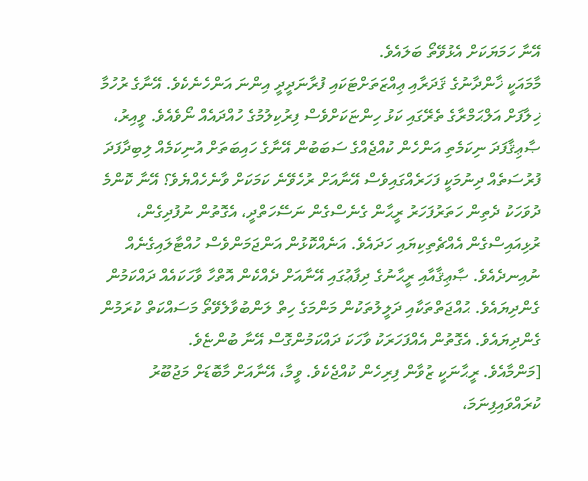އޭނާ ހަމަޔަކަށް އެޅުވޭތޯ ބަލައެވެ.
މާމައަކީ ޚާންދާނުގެ ޤަދަރާއި ޢިއްޒަތަށްޓަކައި ފުރާނަދީދީ އިންނަ އަންހެނެކެވެ. އޭނާގެ ރުހުމާ ޚިލާފަށް އަލްޙަމްރާގެ ތެރޭގައި ކަޅު ހިންޏަކަށްވެސް ފިރުކިލުމުގެ ހުއްދައެއް ނޯވެއެވެ. ވީއިރު، ޞާޢިޤާފަދަ ނިކަމެތި އަންހެން ކުއްޖެއްގެ ސަބަބުން އޭނާގެ ހައިބަތަށް އުނިކަމެއް ލިބިދާފަދަ ފުރުސަތެއް ދިނުމަކީ ފަހަރެއްގައިވެސް އޭނާއަށް ރުހެވޭނެ ކަމަކަށް ވާނެހެއްޔެވެ؟ އޭނާ ކޮންމެ ދުވަހަކު ދެތިން ހަތަރުފަހަރު ރީޙާން ގެނެސްގެން ނަސޭހަތްދީ، އެގޮތުން ނުފުދިގެން، ރުޅިއައިސްގެން އެއްޗެތިކިޔައި ހަދައެވެ. އަނެއްކޮޅުން އަންޖަމަންވެސް ހުއްޓާލައިގެނެއް ނުއިނދެއެވެ. ޞާޢިޤާއާއި ރީޙާނުގެ ދިފާޢުގައި އޭނާއަށް ދެއްކެން އޮތްހާ ވާހަކައެއް ދައްކަމުން ގެންދިޔައެވެ. ޙުއްޖަތްތަކާއި ދަލީލުތަކުން މަންމަގެ ހިތް ލަންބުވާލެވޭތޯ މަސައްކަތް ކުރަމުން ގެންދިޔައެވެ. އެގޮތުން އެއްފަހަރަކު ވާހަކަ ދައްކަމުންގޮސް އޭނާ ބުންޏެވެ.
[މަންމާއެވެ. ރީޙާނަކީ ޒުވާން ފިރިހެން ކުއްޖެކެވެ. ވީމާ، އޭނާއަށް މާބޮޑަށް މަޖުބޫރު ކުރައްވައިފިނަމަ،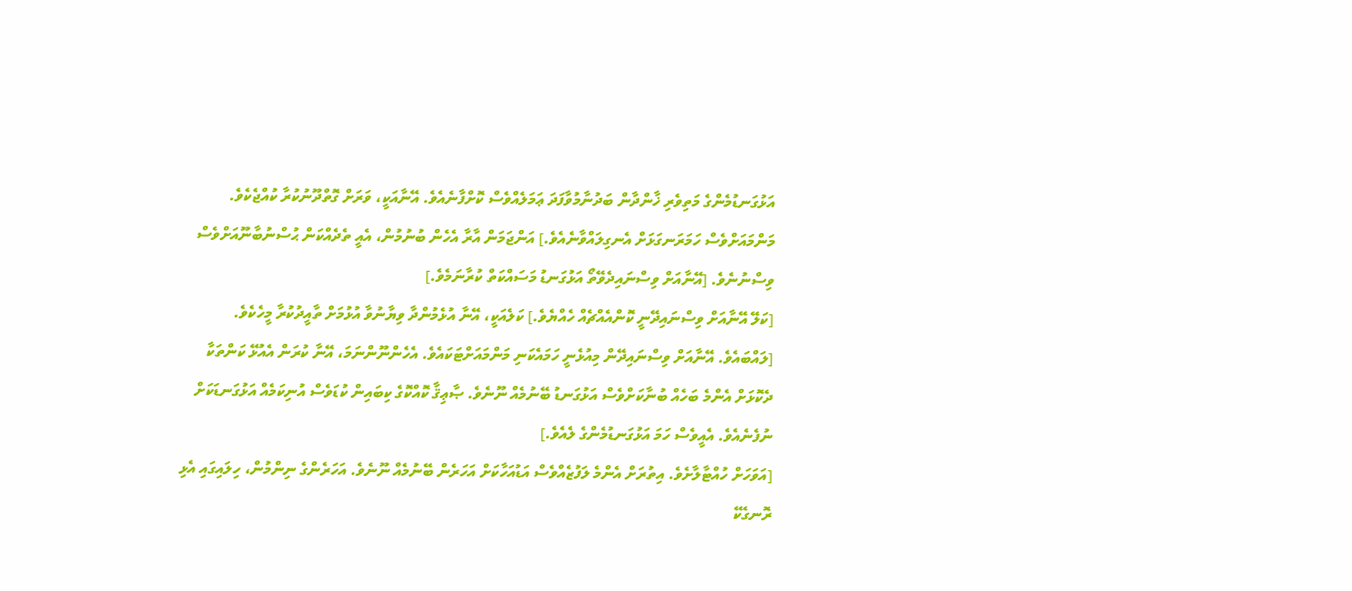އަޅުގަނޑުމެންގެ މަތިވެރި ޚާންދާން ބަދުނާމުވާފަދަ ޢަމަލެއްވެސް ކޮށްފާނެއެވެ. އޭނާއަކީ، ވަރަށް ގޮތްދޫނުކުރާ ކުއްޖެކެވެ. މަންމައަށްވެސް ހަމަރަނގަޅަށް އެނގިލައްވާނެއެވެ.] އަންޖަމަން އާރާ އެހެން ބުނުމުން، އެއީ ތެދެއްކަން ޙުސްނުބާނޫއަށްވެސް ވިސްނުނެވެ. [އޭނާއަށް ވިސްނައިދެވޭތޯ އަޅުގަނޑު މަސައްކަތް ކުރާނަމެވެ.]
[ކަލޭ އޭނާއަށް ވިސްނައިދޭނީ ކޮންއެއްޗެއް ހެއްޔެވެ.] ކަލެއަކީ، އޭނާ އުޅެމުންދާ ވިޔާނުވާ އުޅުމަށް ތާއީދުކުރާ މީހެކެވެ.
[ލައްބައެވެ. އޭނާއަށް ވިސްނައިދޭން މިއުޅެނީ ހަމައެކަނި މަންމައަށްޓަކައެވެ. އެހެންނޫންނަމަ، އޭނާ ކުރަން އެއުޅޭ ކަންތަކާ ދެކޮޅަށް އެންމެ ބަހެއް ބުނާކަށްވެސް އަޅުގަނޑު ބޭނުމެއް ނޫނެވެ. ޞާޢިޤާ ކޮއްކޮގެ ކިބައިން ކުޑަވެސް އުނިކަމެއް އަޅުގަނޑަކަށް ނުފެނެއެވެ. އެއީވެސް ހަމަ އަޅުގަނޑުމެންގެ ލެއެވެ.]
[އަވަހަށް ހުއްޓާލާށެވެ. އިތުރަށް އެންމެ ލަފުޒެއްވެސް އަޑުއަހާކަށް އަހަރެން ބޭނުމެއް ނޫނެވެ. އަހަރެންގެ ނިންމުން، ހިލައިގައި އެޅި ރޮނގެކޭ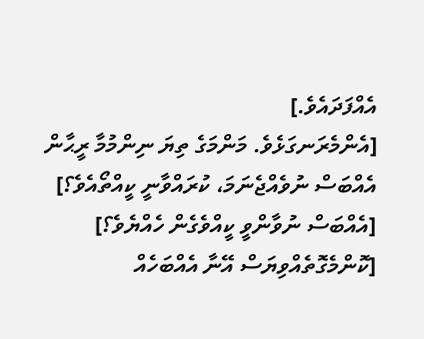އެއްފަދައެވެ.]
[އެންމެރަނގަޅެވެ. މަންމަގެ ތިޔަ ނިންމުމާ ރީޙާން އެއްބަސް ނުވެއްޖެނަމަ، ކުރައްވާނީ ކީއްތޯއެވެ؟]
[އެއްބަސް ނުވާންވީ ކީއްވެގެން ހެއްޔެވެ؟]
[ކޮންމެގޮތެއްވިޔަސް އޭނާ އެއްބަހެއް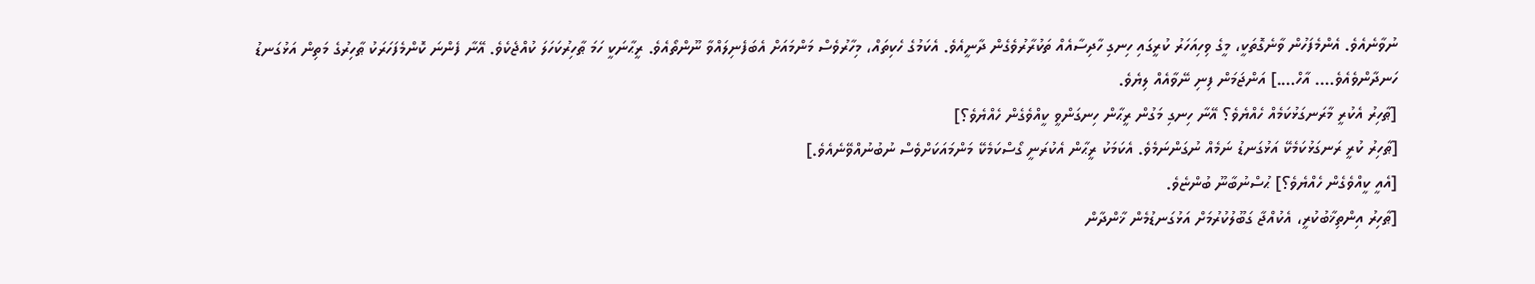ނުވާނެއެވެ. އެންމެފަހުން ވާނެގޮތަކީ، މީގެ ވިހިއަހަރު ކުރީގައި ހިނގި ހާދިސާއެއް ތަކުރާރުވެގެން ދާނީއެވެ. އެކަމުގެ ހެކިތައް، މިހާރުވެސް މަންމައަށް އެބަފެނިލައްވާ ނޫންތޯއެވެ. ރީޙާނަކީ ހަމަ ޠާހިރުކަހަލަ ކުއްޖެކެވެ. އޭނާ ފެންނަ ކޮންމެފަހަރަކު ޠާހިރުގެ މަތިން އަޅުގަނޑު ހަނދާންވެއެވެ…. އާހް….] އަންޖަމަން ފިނި ނޭވާއެއް ލިޔެވެ.
[ޠާހިރު އެކުރީ މާރަނގަޅުކަމެއް ހެއްޔެވެ؟ އޭނާ ހިނގި މަގުން ރީޙާން ހިނގަންވީ ކީއްވެގެން ހެއްޔެވެ؟]
[ޠާހިރު ކުރީ ރަނގަޅުކަމެކޭ އަޅުގަނޑު ނަމެއް ނުގަންނަމެވެ. އެކަމަކު ރީޙާން އެކުރަނީ ގޯސްކަމެކޭ މަންމައަކަށްވެސް ނުބުނުއްވޭނެއެވެ.]
[އެއީ ކީއްވެގެން ހެއްޔެވެ؟] ޙުސްނުބާނޫ ބުންޏެވެ.
[ޠާހިރު އިންތިޚާބުކުރީ، އެކުއްޖާ ގަބޫލުކުރުމަށް އަޅުގަނޑުމެން ޚާންދާން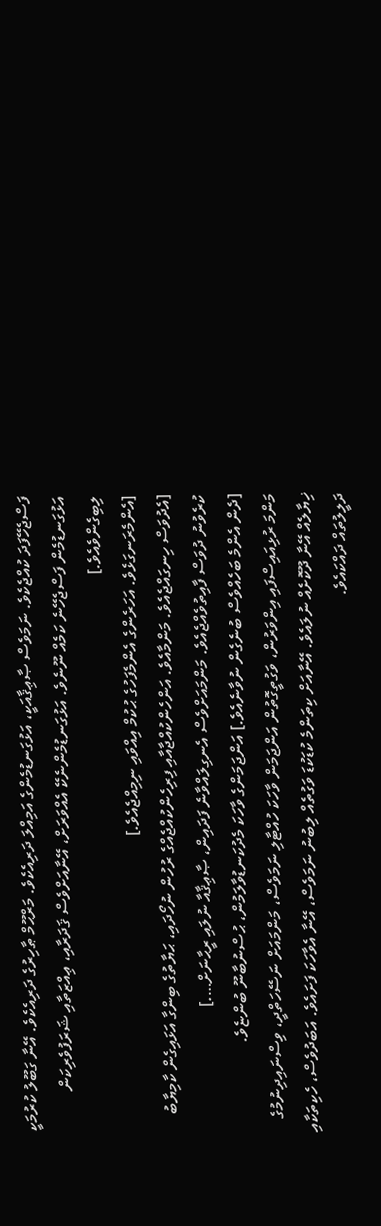ފަސްޖެހޭފަދަ ކުއްޖެކެވެ. ނަމަވެސް ޞާޢިޤާއަކީ، އަޅުގަނޑުމެންގެ އަމިއްލަ ދަރިއެކެވެ. މަރްޙޫމް ޠާހިރުގެ ދަރިއެކެވެ. އޭނާ ގަބޫލު ކުރުމަކީ އަޅުގަނޑުމެން ފަސްޖެހޭނެ ކަމެއް ނޫނެވެ. އަޅުގަނޑުމެންނެކޭ އެއްވަރަށް، އޭނާއަށްވެސް ޤަދަރާއި، ޢިއްޒަތާއި ޝަރަފުވެރިކަން ލިބިގެންވެއެވެ.]
[އެންމެރަނގަޅެވެ. އަހަރެންގެ އެންމެފަހުގެ ޙުކުމް އިއްވައި ނިމިއްޖެއެވެ.]
[އެދުވަސް ހިނގައްޖެއެވެ. މަންމާއެވެ. އަންހެންކުއްޖާއާއި ފިރިހެންކުއްޖެއްގެ ރުހުން ނުހޯދައި، ޙަޔާތުގެ ބިންގާ އަޅައިގެން ކާމިޔާބު ކުރެވުނު ދުވަސް ފާއިތުވެއްޖެއެވެ. މަންމައަށްވެސް އެނގިލައްވާނެ ފަދައިން، ޞާޢިޤާއާ ނުލައި ރީޙާނަށް….]
[ދެން އެންމެ ބަހެއްވެސް ބުނެގެން ނުވާނެއެވެ.] އަންޖަމަންގެ ވާހަކަ މެދުކަނޑުވާލަމުން، ޙުސްނުބާނޫ ބުންޏެވެ.
މަންމަ ރުޅިއައިސްފައި އިންވަރުން، ވަގުތީގޮތުން އަންޖަމަން ވާހަކަ ހުއްޓާލި ނަމަވެސް، މަންމައަށް ނަސޭހަތްދީ، ވިސްނައިދިނުމުގެ ޚިޔާލެއް އޭނާ ދޫކޮށެއް ނުލައެވެ. އޭނާއަށް ކިތަންމެ ކުޑަކުޑަ ވަގުތެއް ލިބުނު ނަމަވެސް، އޭނާ އެވާހަކަ ފަށައެވެ. އަބަދުވެސް، ހެކިތަކާއި ދަލީލުތައް ދައްކައެވެ.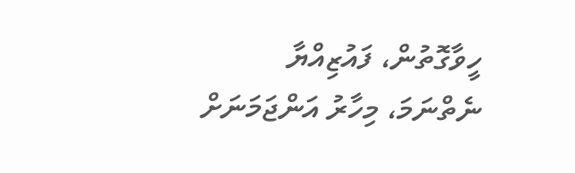ހީވާގޮތުން، ފައުޒިއްޔާ ނެތްނަމަ، މިހާރު އަންޖަމަނަށް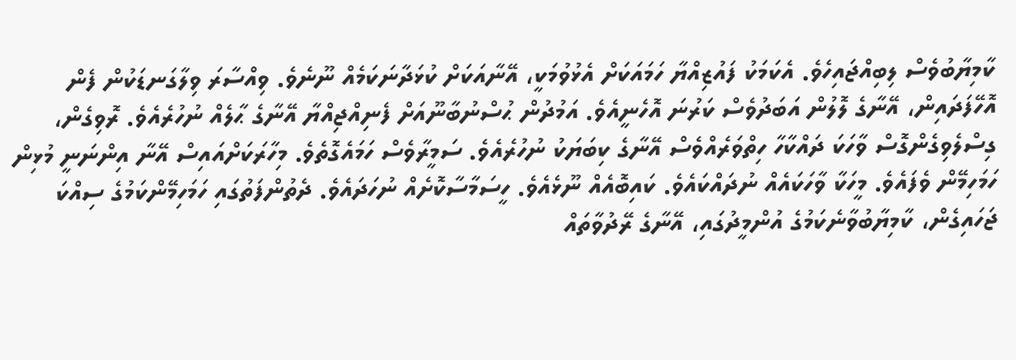ކާމިޔާބުވެސް ލިބިއްޖައިހެވެ. އެކަމަކު ފައުޒިއްޔާ ހަމައަކަށް އެޅުވުމަކީ، އޭނާއަކަށް ކުޅަދާނަކަމެއް ނޫނެވެ. ވިއްސާރަ ވިލާގަނޑަކުން ފެން އޮހޭފަދައިން، އޭނާގެ ލޮލުން އަބަދުވެސް ކަރުނަ އޮހެނީއެވެ. އަމުދުން ޙުސްނުބާނޫއަށް ފެނިއްޖިއްޔާ އޭނާގެ ޙާލެއް ނުހުރެއެވެ. ރޮވިގެން، ގިސްލެވިގެންގޮސް ވާހަކަ ދައްކާހާ ހިތްވަރެއްވެސް އޭނާގެ ކިބަޔަކު ނުހުރެއެވެ. ސަމީރާވެސް ހަމައެގޮތެވެ. މިހާރަކަށްއައިސް އޭނާ އިންނަނީ މުޅިން ހަމަހިމޭން ވެފައެވެ. މީހަކާ ވާހަކައެއް ނުދައްކައެވެ. ކައިބޮއެއް ނޫޅެއެވެ. ހީސަމާސާކޮށެއް ނުހަދައެވެ. ދެތުންފަތުގައި ހަމަހިމޭންކަމުގެ ސިއްކަ ޖަހައިގެން، ކާމިޔާބުވާނެކަމުގެ އުންމީދުގައި، އޭނާގެ ރޭދުވާތައް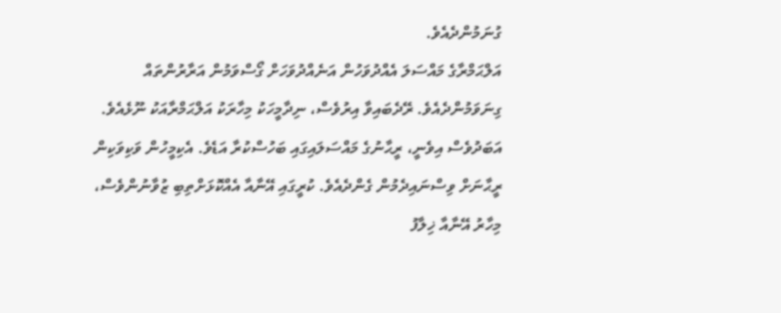ގުނަމުންދެއެވެ.
އަލްޙަމްރާގެ މައްސަލަ އެއްދުވަހުން އަނެއްދުވަހަށް ގޯސްވަމުން އަރާރުންތައް ގިނަވަމުންދެއެވެ. ރޭދެބައިވާ އިރުވެސް، ނިދާމީހަކު މިހާރަކު އަލްޙަމްރާއަކު ނޫޅެއެވެ. އަބަދުވެސް އިވެނީ، ރީޙާނުގެ މައްސަލައިގައި ބަހުސްކުރާ އަޑެވެ. އެކިމީހުން ވަކިވަކިން ރީޙާނަށް ވިސްނައިދެމުން ގެންދެއެވެ. ކުރީގައި އޭނާއާ އެއްކޮޅަށްތިބި ޒުވާނުންވެސް، މިހާރު އޭނާއާ ޚިލާފު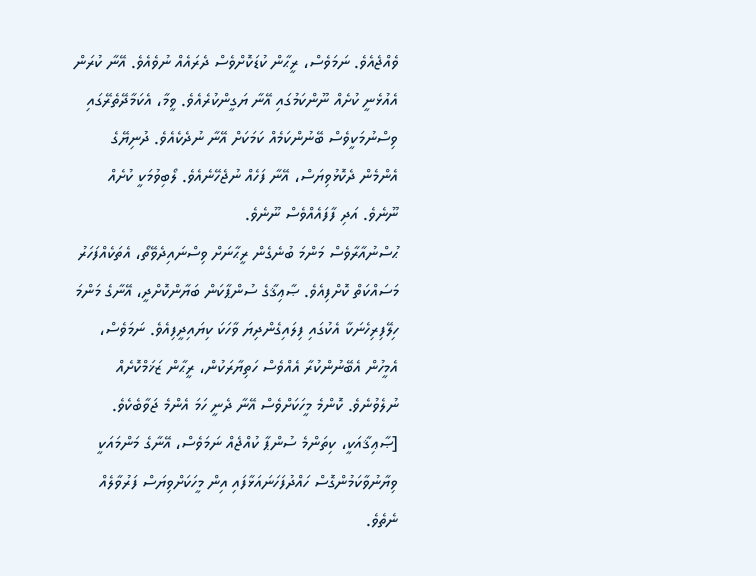ވެއްޖެއެވެ. ނަމަވެސް، ރީޙާން ކުޑަކޮށްވެސް ދެރައެއް ނުވެއެވެ. އޭނާ ކުރަން އެއުޅެނީ ކުށެއް ނޫންކަމުގައި އޭނާ ޔަގީންކުރެއެވެ. ވީމާ، އެކަމާދޭތެރޭގައި ވިސްނުމަކީވެސް ބޭނުންކަމެއް ކަމަކަށް އޭނާ ނުދެކެއެވެ. ދުނިޔޭގެ އެންމެން ދެކޮޅުވިޔަސް، އޭނާ ފަހެއް ނުޖެހޭނެއެވެ. ލޯބިވުމަކީ ކުށެއް ނޫނެވެ. އަދި ފާފައެއްވެސް ނޫނެވެ.
ޙުސްނުއާރާވެސް މަންމަ ބުނެގެން ރީޙާނަށް ވިސްނައިދެވޭތޯ، އެތަކެއްފަހަރު މަސައްކަތް ކޮށްފިއެވެ. ޞާޢިޤާގެ ސުންޕާކަން ބަޔާންކޮށްދީ، އޭނާގެ މަންމަ ހިލޭފިރިހެނަކާ އެކުގައި ފިލައިގެންދިޔަ ވާހަކަ ކިޔައިދީފިއެވެ. ނަމަވެސް، އެމީހުން އެބޭނުންކުރާ އެއްވެސް ހަތިޔާރަކުން، ރީޙާން ޒަޚަމްކޮށެއް ނުލެވުނެވެ. ކޮންމެ މީހަކަށްވެސް އޭނާ ދެނީ ހަމަ އެންމެ ޖަވާބެކެވެ.
[ޞާޢިޤާއަކީ، ކިތަންމެ ސުންޕާ ކުއްޖެއް ނަމަވެސް، އޭނާގެ މަންމައަކީ ވިޔާނުވާކަމުންގޮސް ހައްދުފަހަނައަޅާފައި އިން މީހަކަށްވިޔަސް ފަރުވާލެއް ނެތެވެ.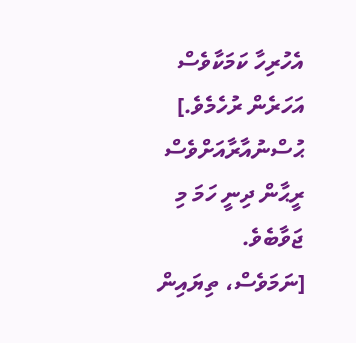އެހުރިހާ ކަމަކާވެސް އަހަރެން ރުހެމެވެ.] ޙުސްނުއާރާއަށްވެސް ރީޙާން ދިނީ ހަމަ މި ޖަވާބެވެ.
[ނަމަވެސް، ތިޔައިން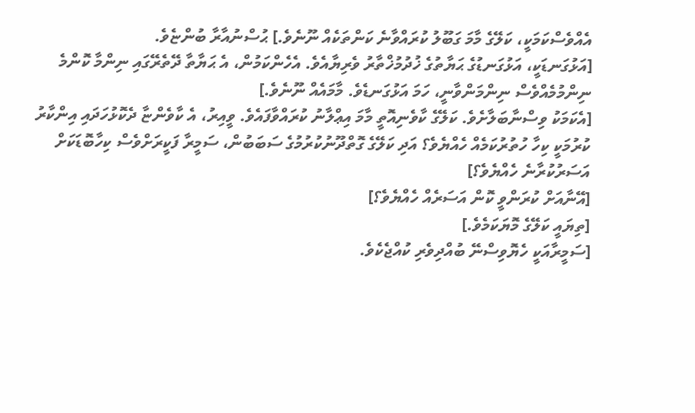އެއްވެސްކަމަކީ، ކަލޭގެ މާމަ ގަބޫލު ކުރައްވާނެ ކަންތަކެއް ނޫނެވެ.] ޙުސްނުއާރާ ބުންޏެވެ.
[އަޅުގަނޑަކީ، އަޅުގަނޑުގެ ޙަޔާތުގެ ޚުދުމުޚްތާރު ވެރިޔާއެވެ. އެހެންކަމުން، އެ ޙަޔާތާ ދޭތެރޭގައި ނިންމާ ކޮންމެ ނިންމުމެއްވެސް ނިންމަންވާނީ، ހަމަ އަޅުގަނޑެވެ. މާމައެއް ނޫނެވެ.]
[އެކަމަކު ވިސްނާބަލާށެވެ. ކަލޭގެ ކާވެނިއޮތީ މާމަ އިޢްލާނު ކުރައްވާފައެވެ. ވީއިރު، އެ ކާވެންޏާ ދެކޮޅުހަދައި އިންކާރު ކުރުމަކީ ކިހާ ހުތުރުކަމެއް ހެއްޔެވެ؟ އަދި ކަލޭގެ ގޮތްދޫނުކުރުމުގެ ސަބަބުން، ސަމީރާ ފަކީރަށްވެސް ކިހާބޮޑަކަށް އަސަރުކުރާނެ ހެއްޔެވެ؟]
[އޭނާއަށް ކުރަންވީ ކޮން އަސަރެއް ހެއްޔެވެ؟]
[ތިޔައީ ކަލޭގެ މޮޔަކަމެވެ.]
[ސަމީރާއަކީ ހެޔޮވިސްނޭ ބުއްދިވެރި ކުއްޖެކެވެ.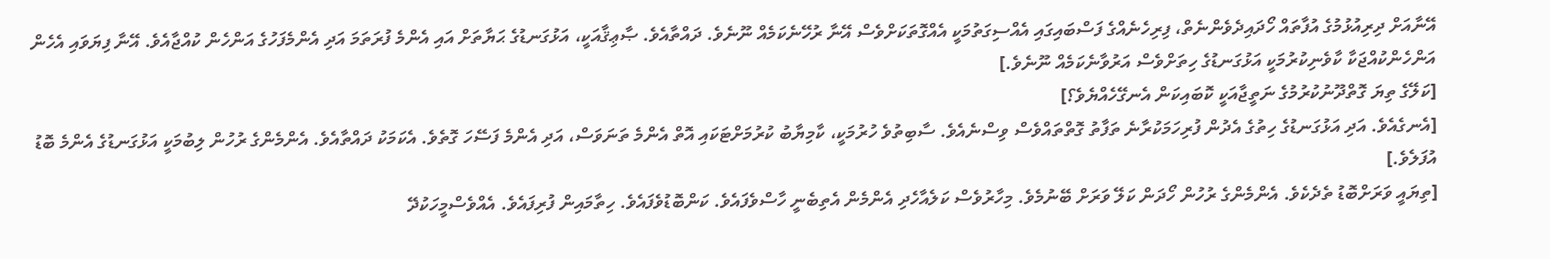އޭނާއަށް ދިރިއުޅުމުގެ އުފާތައް ހޯދައިދެވެންނެތް، ފިރިހެނެއްގެ ފަސްބައިގައި އެއްސިގަތުމަކީ އެއްގޮތަކަށްވެސް އޭނާ ރުހޭނެކަމެއް ނޫނެވެ. ދައްތާއެވެ. ޞާޢިޤާއަކީ، އަޅުގަނޑުގެ ޙަޔާތަށް އައި އެންމެ ފުރަތަމަ އަދި އެންމެފަހުގެ އަންހެން ކުއްޖާއެވެ. އޭނާ ފިޔަވައި އެހެން އަންހެންކުއްޖަކާ ކާވެނިކުރުމަކީ އަޅުގަނޑުގެ ހިތަށްވެސް އަރުވާނެކަމެއް ނޫނެވެ.]
[ކަލޭގެ ތިޔަ ގޮތްދޫނުކުރުމުގެ ނަތީޖާއަކީ ކޮބައިކަން އެނގޭހެއްޔެވެ؟]
[އެނގެއެވެ. އަދި އަޅުގަނޑުގެ ހިތުގެ އެދުން ފުރިހަމަކުރާނެ ތަފާތު ގޮތްތައްވެސް ވިސްނެއެވެ. ސާބިތުވެ ހުރުމަކީ، ކާމިޔާބު ކުރުމަށްޓަކައި އޮތް އެންމެ ތަނަވަސް، އަދި އެންމެ ފަސޭހަ ގޮތެވެ. އެކަމަކު ދައްތާއެވެ. އެންމެންގެ ރުހުން ލިބުމަކީ އަޅުގަނޑުގެ އެންމެ ބޮޑު އުފަލެވެ.]
[ތިޔައީ ވަރަށްބޮޑު ތެދެކެވެ. އެންމެންގެ ރުހުން ހޯދަން ކަލޭ ވަރަށް ބޭނުމެވެ. މިހާރުވެސް ކަލެއާހެދި އެންމެން އެތިބެނީ ހާސްވެފައެވެ. ކަންބޮޑުވެފައެވެ. ހިތާމައިން ފުރިފައެވެ. އެއްވެސްމީހަކުދޭ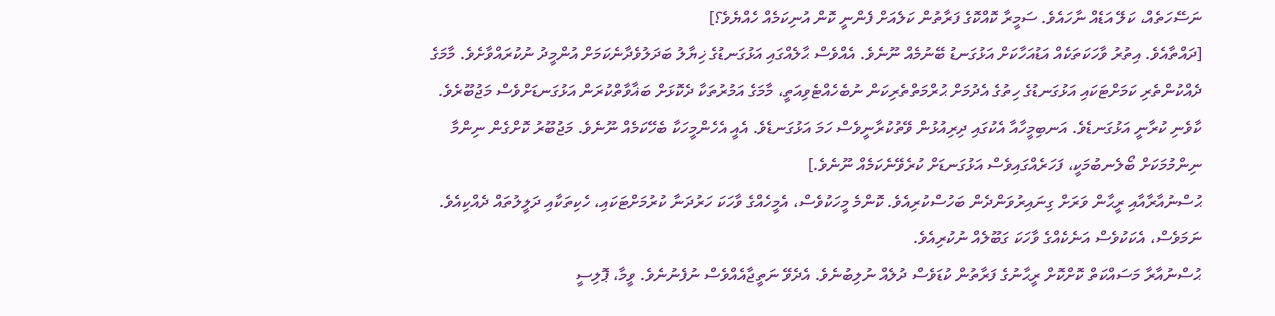ނަސޭހަތެއް، ކަލޭ އަޑެއް ނާހައެވެ. ސަމީރާ ކޮއްކޮގެ ފަރާތުން ކަލެއަށް ފެންނީ ކޮން އުނިކަމެއް ހެއްޔެވެ؟]
[ދައްތާއެވެ. އިތުރު ވާހަކަތަކެއް އަޑުއަހާކަށް އަޅުގަނޑު ބޭނުމެއް ނޫނެވެ. އެއްވެސް ޙާލެއްގައި އަޅުގަނޑުގެ ޚިޔާލު ބަދަލުވެދާނެކަމަށް އުންމީދު ނުކުރައްވާށެވެ. މާމަގެ ދެއްކުންތެރި ކަމަށްޓަކައި އަޅުގަނޑުގެ ހިތުގެ އެދުމަށް ޙުރްމަތްތެރިކަން ނުބެހެއްޓެވިއަތީ، މާމަގެ އަމުރުތަކާ ދެކޮޅަށް ބަޣާވާތްކުރަން އަޅުގަނޑަށްވެސް މަޖުބޫރެވެ. ކާވެނި ކުރާނީ އަޅުގަނޑެވެ. އަނބިމީހާއާ އެކުގައި ދިރިއުޅުން ވޭތުކުރާނީވެސް ހަމަ އަޅުގަނޑެވެ. އެއީ އެހެންމީހަކާ ބެހޭކަމެއް ނޫނެވެ. މަޖުބޫރު ކޮށްގެން ނިންމާ ނިންމުމަކަށް ބޯލެނބުމަކީ، ފަހަރެއްގައިވެސް އަޅުގަނޑަށް ކުރެވޭނެކަމެއް ނޫނެވެ.]
ޙުސްނުއާރާއާއި ރީޙާން ވަރަށް ގިނައިރުވަންދެން ބަހުސްކުރިއެވެ. ކޮންމެ މީހަކުވެސް، އެމީހެއްގެ ވާހަކަ ހަރުދަނާ ކުރުމަށްޓަކައި، ހެކިތަކާއި ދަލީލުތައް ދެއްކިއެވެ. ނަމަވެސް، އެކަކުވެސް އަނެކެއްގެ ވާހަކަ ގަބޫލެއް ނުކުރިއެވެ.
ޙުސްނުއާރާ މަސައްކަތް ކޮށްކޮށް ރީޙާނުގެ ފަރާތުން ކުޑަވެސް ދުލެއް ނުލިބުނެވެ. އެދެވޭ ނަތީޖާއެއްވެސް ނުފެނުނެވެ. ވީމާ، ޕޮލިސީ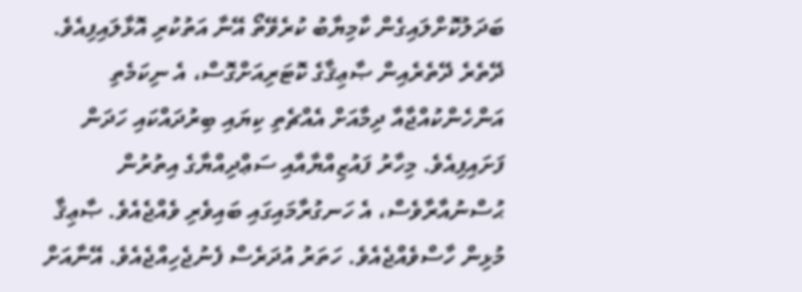ބަދަލުކޮށްލައިގެން ކާމިޔާބު ކުރެވޭތޯ އޭނާ އަތުކުރި އޮޅާލައިފިއެވެ. ދޭތެރެ ދޭތެރެއިން ޞާޢިޤާގެ ކޮޓަރިއަށްގޮސް، އެ ނިކަމެތި އަންހެންކުއްޖާއާ ދިމާއަށް އެއްޗެތި ކިޔައި ބިރުދައްކައި ހަދަން ފަށައިފިއެވެ. މިހާރު ފައުޒިއްޔާއާއި ސަޢްދިއްޔާގެ އިތުރުން ޙުސްނުއާރާވެސް، އެ ހަނގުރާމައިގައި ބައިވެރި ވެއްޖެއެވެ. ޞާޢިޤާ މުޅިން ހާސްވެއްޖެއެވެ. ހަތަރު އުދަރެސް ފެނުޖެހިއްޖެއެވެ. އޭނާއަށް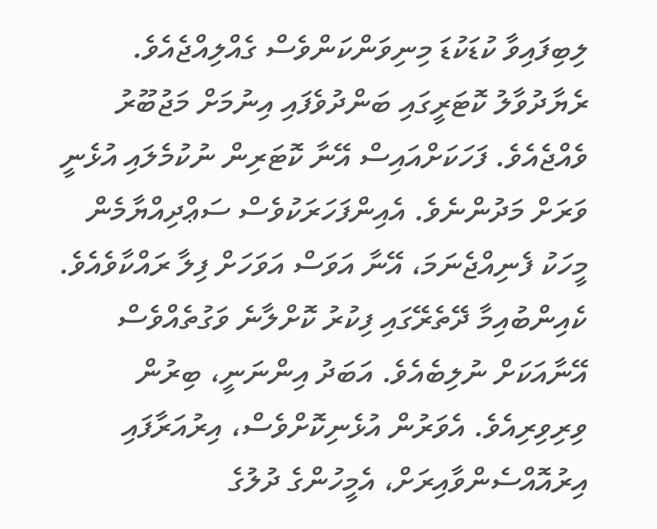ލިބިފައިވާ ކުޑަކުޑަ މިނިވަންކަންވެސް ގެއްލިއްޖެއެވެ. ރެޔާދުވާލު ކޮޓަރީގައި ބަންދުވެފައި އިނުމަށް މަޖުބޫރު ވެއްޖެއެވެ. ފަހަކަށްއައިސް އޭނާ ކޮޓަރިން ނުކުމެލައި އުޅެނީ ވަރަށް މަދުންނެވެ. އެއިންފަހަރަކުވެސް ސަޢްދިއްޔާމެން މީހަކު ފެނިއްޖެނަމަ، އޭނާ އަވަސް އަވަހަށް ފިލާ ރައްކާވެއެވެ. ކެއިންބުއިމާ ދޭތެރޭގައި ފިކުރު ކޮށްލާނެ ވަގުތެއްވެސް އޭނާއަކަށް ނުލިބެއެވެ. އަބަދު އިންނަނީ، ބިރުން ވިރިވިރިއެވެ. އެވަރުން އުޅެނިކޮށްވެސް، އިރުއަރާފައި އިރުއޮއްސެންވާއިރަށް، އެމީހުންގެ ދުލުގެ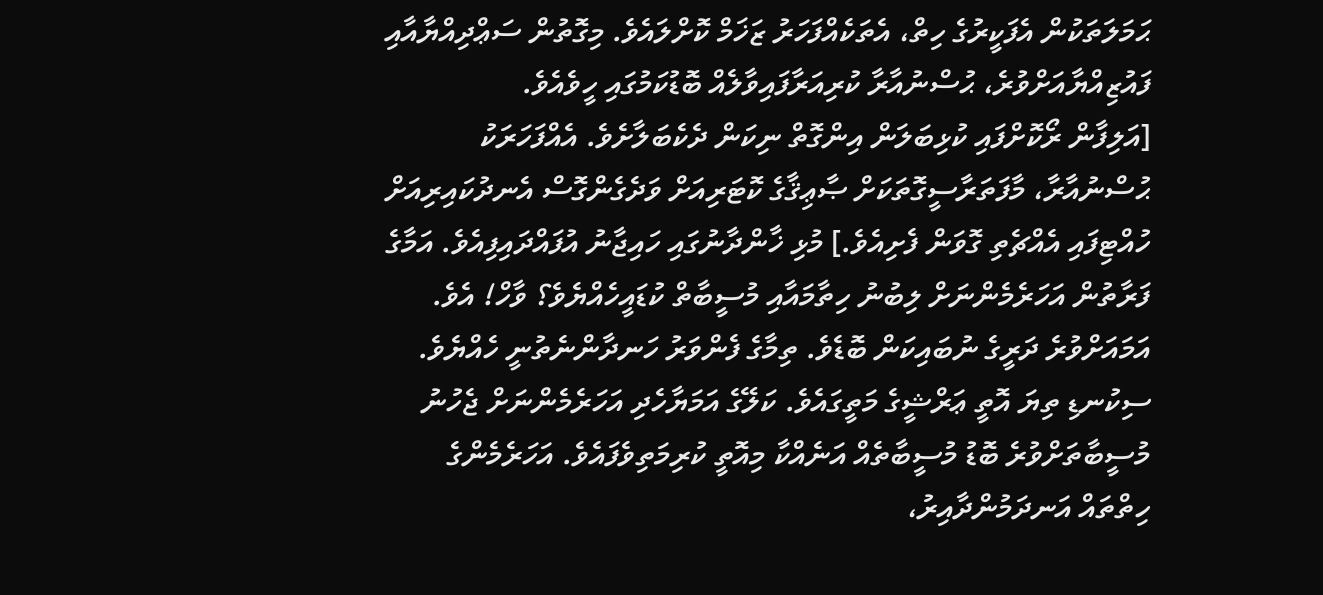ޙަމަލަތަކުން އެފަކީރުގެ ހިތް، އެތަކެއްފަހަރު ޒަޚަމް ކޮށްލައެވެ. މިގޮތުން ސަޢްދިއްޔާއާއި ފައުޒިއްޔާއަށްވުރެ، ޙުސްނުއާރާ ކުރިއަރާފައިވާލެއް ބޮޑުކަމުގައި ހީވެއެވެ.
[އަލިފާން ރޯކޮށްފައި ކުޅިބަލަން އިންގޮތް ނިކަން ދެކެބަލާށެވެ. އެއްފަހަރަކު ޙުސްނުއާރާ، މާފަތަރާސީގޮތަކަށް ޞާޢިޤާގެ ކޮޓަރިއަށް ވަދެގެންގޮސް އެނދުކައިރިއަށް ހުއްޓިފައި އެއްޗެތި ގޮވަން ފެށިއެވެ.] މުޅި ޚާންދާނުގައި ހައިޖާނު އުފައްދައިފިއެވެ. އަމާގެ ފަރާތުން އަހަރެމެންނަށް ލިބުނު ހިތާމައާއި މުސީބާތް ކުޑައީހެއްޔެވެ؟ ވާހް! އެވެ. އަމައަށްވުރެ ދަރީގެ ނުބައިކަން ބޮޑެވެ. ތިމާގެ ފެންވަރު ހަނދާންނެތުނީ ހެއްޔެވެ. ސިކުނޑި ތިޔަ އޮތީ ޢަރްޝީގެ މަތީގައެވެ. ކަލޭގެ އަމަޔާހެދި އަހަރެމެންނަށް ޖެހުނު މުސީބާތަށްވުރެ ބޮޑު މުސީބާތެއް އަނެއްކާ މިއޮތީ ކުރިމަތިވެފައެވެ. އަހަރެމެންގެ ހިތްތައް އަނދަމުންދާއިރު،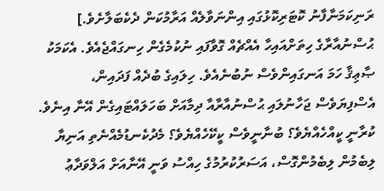ރަނިކަމަނާފާނު ކޮޓަރިކޮޅުގައި އިންނަވާލެއް އަރާމުކަން ދެކެބަލާށެވެ.]
ޙުސްނުއާރާގެ ހިތަށްއައިހާ އެއްޗެއް ގޮވާފައި ނުކުމެގެން ހިނގައްޖެއެވެ. އެކަމަކު ޞާޢިޤާ ހަމަ އަނގައިންވެސް ނުބުނެއެވެ. ހިލައިގެ ބުދެއް ފަދައިން، އެސްފިޔަވެސް ޖަހާނުލައި ޙުސްނުއާރާއާ ދިމާއަށް ބަހަލައްޓައިގެން އޭނާ އިނެވެ. ކުރާނީ ކީއްހެއްޔެވެ؟ ބުނާނީވެސް ކީކޭހެއްޔެވެ؟ މެދުކެނޑުމެއްނެތި އަނިޔާ ލިބެމުން ލިބެމުންގޮސް، އަސަރުކުރުމުގެ ހިއްސު ވަނީ އޭނާއަށް އަލްވަދާޢު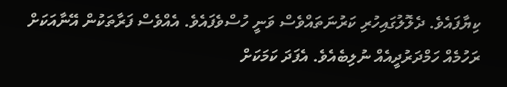ކިޔާފައެވެ. ދެލޮލުގައިހުރި ކަރުނަތައްވެސް ވަނީ ހުސްވެފައެވެ. އެއްވެސް ފަރާތަކުން އޭނާއަކަށް ރަހުމެއް ހަމްދަރުދީއެއް ނުލިބެއެވެ. އެފަދަ ކަމަކަށް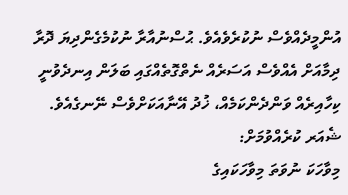އުންމީދެއްވެސް ނުކުރެވެއެވެ. ޙުސްނުއާރާ ނުކުމެގެންދިޔަ ދޮރާ ދިމާއަށް އެއްވެސް އަސަރެއް ނެތްގޮތެއްގައި ބަލަން އިނދެވުނީ ކިހާއިރެއް ވަންދެންކަމެއް، ޚުދު އޭނާއަކަށްވެސް ނޭނގެއެވެ.
ޝެއަރ ކުރެއްވުމަށް:
މިވާހަކަ ނުވަތަ މިވާހަކައިގެ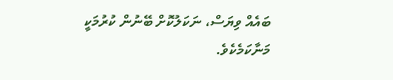ބައެއް ވިޔަސް، ނަކަލުކޮށް ބޭނުން ކުރުމަކީ މަނާކަމެކެވެ.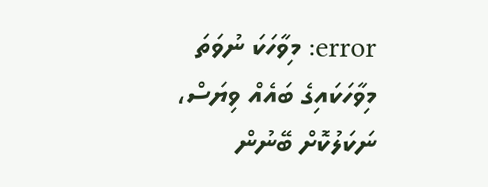error: މިވާހަކަ ނުވަތަ މިވާހަކައިގެ ބައެއް ވިޔަސް، ނަކަލުކޮށް ބޭނުން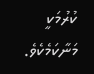ކުރުމަކީ މަނާކަމެކެވެ.